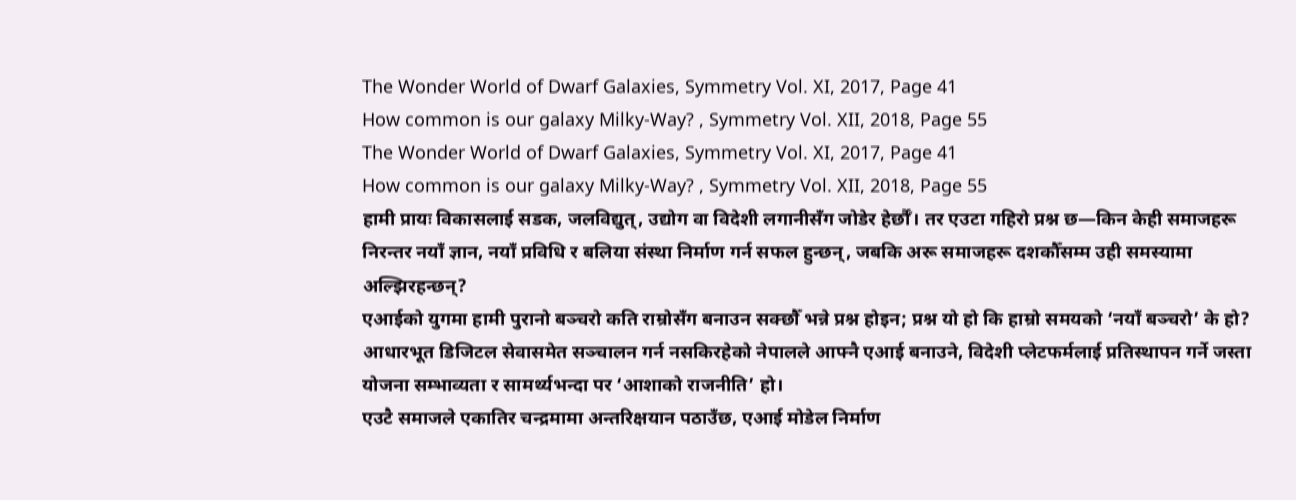The Wonder World of Dwarf Galaxies, Symmetry Vol. XI, 2017, Page 41
How common is our galaxy Milky-Way? , Symmetry Vol. XII, 2018, Page 55
The Wonder World of Dwarf Galaxies, Symmetry Vol. XI, 2017, Page 41
How common is our galaxy Milky-Way? , Symmetry Vol. XII, 2018, Page 55
हामी प्रायः विकासलाई सडक, जलविद्युत्, उद्योग वा विदेशी लगानीसँग जोडेर हेर्छौँ। तर एउटा गहिरो प्रश्न छ—किन केही समाजहरू निरन्तर नयाँ ज्ञान, नयाँ प्रविधि र बलिया संस्था निर्माण गर्न सफल हुन्छन्, जबकि अरू समाजहरू दशकौँसम्म उही समस्यामा अल्झिरहन्छन्?
एआईको युगमा हामी पुरानो बञ्चरो कति राम्रोसँग बनाउन सक्छौँ भन्ने प्रश्न होइन; प्रश्न यो हो कि हाम्रो समयको ‘नयाँ बञ्चरो’ के हो?
आधारभूत डिजिटल सेवासमेत सञ्चालन गर्न नसकिरहेको नेपालले आफ्नै एआई बनाउने, विदेशी प्लेटफर्मलाई प्रतिस्थापन गर्ने जस्ता योजना सम्भाव्यता र सामर्थ्यभन्दा पर ‘आशाको राजनीति’ हो।
एउटै समाजले एकातिर चन्द्रमामा अन्तरिक्षयान पठाउँछ, एआई मोडेल निर्माण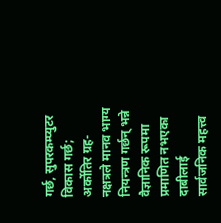गर्छ, सुपरकम्प्युटर विकास गर्छ; अर्कोतिर ग्रह-नक्षत्रले मानव भाग्य नियन्त्रण गर्छन् भन्ने वैज्ञानिक रूपमा प्रमाणित नभएका दाबीलाई सार्वजनिक महत्त्व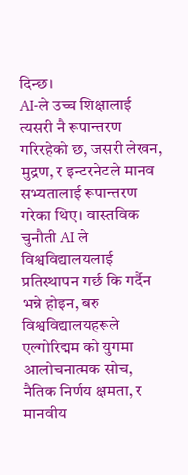दिन्छ।
AI-ले उच्च शिक्षालाई त्यसरी नै रूपान्तरण गरिरहेको छ, जसरी लेखन, मुद्रण, र इन्टरनेटले मानव सभ्यतालाई रूपान्तरण गरेका थिए। वास्तविक चुनौती AI ले विश्वविद्यालयलाई प्रतिस्थापन गर्छ कि गर्दैन भन्ने होइन, बरु विश्वविद्यालयहरूले एल्गोरिद्मम को युगमा आलोचनात्मक सोच, नैतिक निर्णय क्षमता, र मानवीय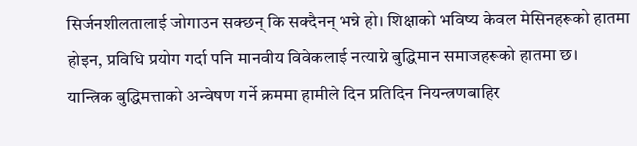सिर्जनशीलतालाई जोगाउन सक्छन् कि सक्दैनन् भन्ने हो। शिक्षाको भविष्य केवल मेसिनहरूको हातमा होइन, प्रविधि प्रयोग गर्दा पनि मानवीय विवेकलाई नत्याग्ने बुद्धिमान समाजहरूको हातमा छ।
यान्त्रिक बुद्धिमत्ताको अन्वेषण गर्ने क्रममा हामीले दिन प्रतिदिन नियन्त्रणबाहिर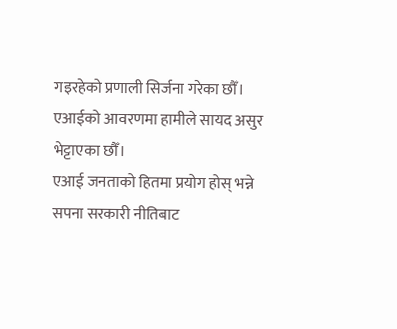गइरहेको प्रणाली सिर्जना गरेका छौँ। एआईको आवरणमा हामीले सायद असुर भेट्टाएका छौँ।
एआई जनताको हितमा प्रयोग होस् भन्ने सपना सरकारी नीतिबाट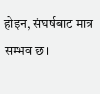होइन, संघर्षबाट मात्र सम्भव छ।